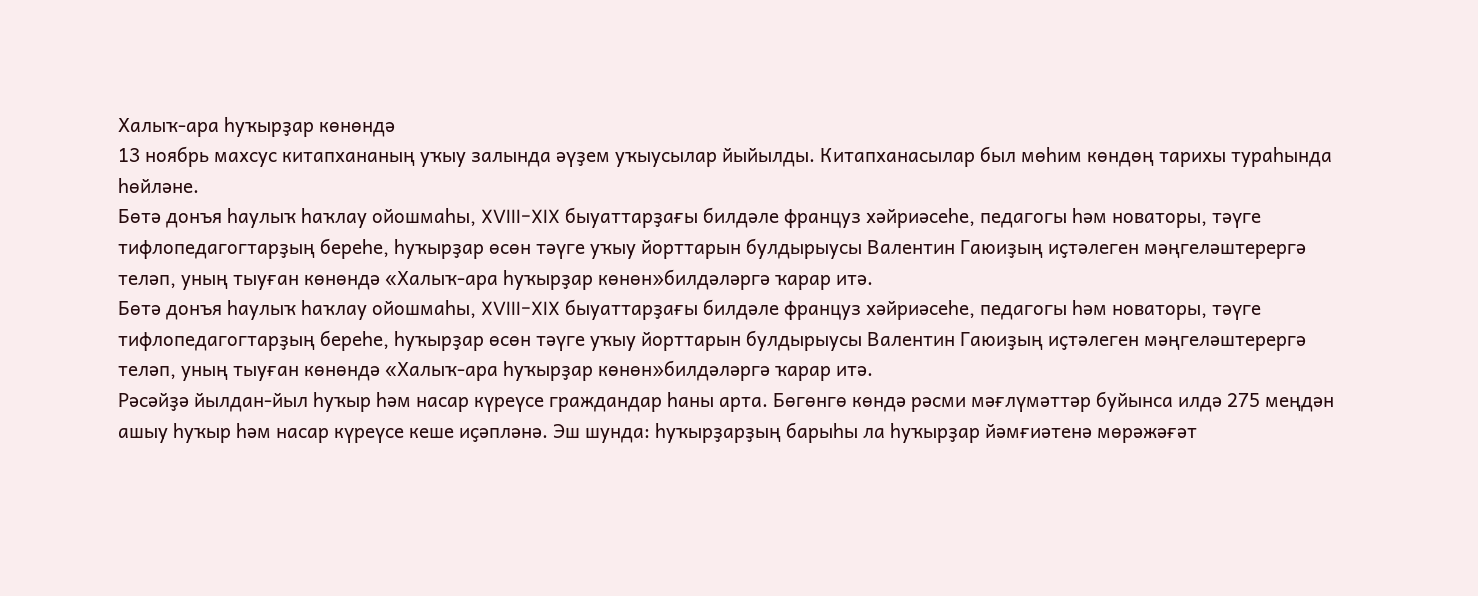Халыҡ-ара һуҡырҙар көнөндә
13 ноябрь махсус китапхананың уҡыу залында әүҙем уҡыусылар йыйылды. Китапханасылар был мөһим көндөң тарихы тураһында һөйләне.
Бөтә донъя һаулыҡ һаҡлау ойошмаһы, XVIII-XIX быуаттарҙағы билдәле француз хәйриәсеһе, педагогы һәм новаторы, тәүге тифлопедагогтарҙың береһе, һуҡырҙар өсөн тәүге уҡыу йорттарын булдырыусы Валентин Гаюиҙың иҫтәлеген мәңгеләштерергә теләп, уның тыуған көнөндә «Халыҡ-ара һуҡырҙар көнөн»билдәләргә ҡарар итә.
Бөтә донъя һаулыҡ һаҡлау ойошмаһы, XVIII-XIX быуаттарҙағы билдәле француз хәйриәсеһе, педагогы һәм новаторы, тәүге тифлопедагогтарҙың береһе, һуҡырҙар өсөн тәүге уҡыу йорттарын булдырыусы Валентин Гаюиҙың иҫтәлеген мәңгеләштерергә теләп, уның тыуған көнөндә «Халыҡ-ара һуҡырҙар көнөн»билдәләргә ҡарар итә.
Рәсәйҙә йылдан-йыл һуҡыр һәм насар күреүсе граждандар һаны арта. Бөгөнгө көндә рәсми мәғлүмәттәр буйынса илдә 275 меңдән ашыу һуҡыр һәм насар күреүсе кеше иҫәпләнә. Эш шунда: һуҡырҙарҙың барыһы ла һуҡырҙар йәмғиәтенә мөрәжәғәт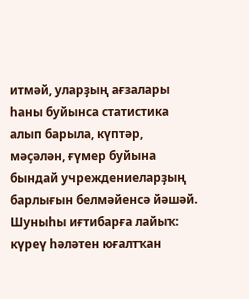итмәй, уларҙың ағзалары һаны буйынса статистика алып барыла, күптәр, мәҫәлән, ғүмер буйына бындай учреждениеларҙың барлығын белмәйенсә йәшәй.
Шуныһы иғтибарға лайыҡ: күреү һәләтен юғалтҡан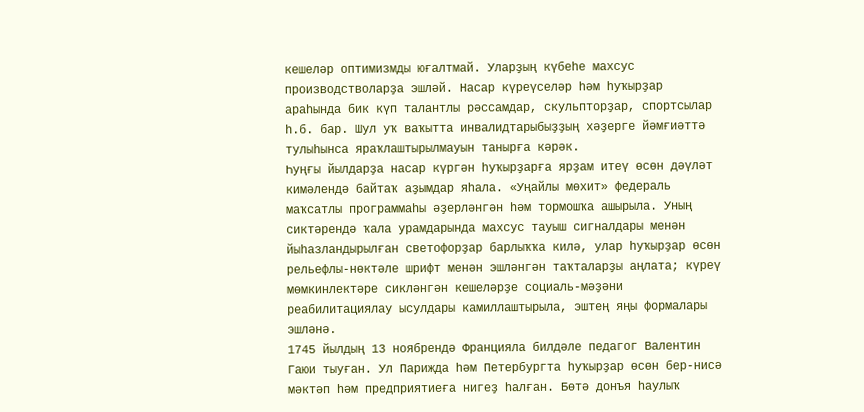кешеләр оптимизмды юғалтмай. Уларҙың күбеһе махсус производстволарҙа эшләй. Насар күреүселәр һәм һуҡырҙар араһында бик күп талантлы рәссамдар, скульпторҙар, спортсылар һ.б. бар. Шул уҡ ваҡытта инвалидтарыбыҙҙың хәҙерге йәмғиәттә тулыһынса яраҡлаштырылмауын танырға кәрәк.
Һуңғы йылдарҙа насар күргән һуҡырҙарға ярҙам итеү өсөн дәүләт кимәлендә байтаҡ аҙымдар яһала. «Уңайлы мөхит» федераль маҡсатлы программаһы әҙерләнгән һәм тормошҡа ашырыла. Уның сиктәрендә ҡала урамдарында махсус тауыш сигналдары менән йыһазландырылған светофорҙар барлыҡҡа килә, улар һуҡырҙар өсөн рельефлы-нөктәле шрифт менән эшләнгән таҡталарҙы аңлата; күреү мөмкинлектәре сикләнгән кешеләрҙе социаль-мәҙәни реабилитациялау ысулдары камиллаштырыла, эштең яңы формалары эшләнә.
1745 йылдың 13 ноябрендә Францияла билдәле педагог Валентин Гаюи тыуған. Ул Парижда һәм Петербургта һуҡырҙар өсөн бер-нисә мәктәп һәм предприятиеға нигеҙ һалған. Бөтә донъя һаулыҡ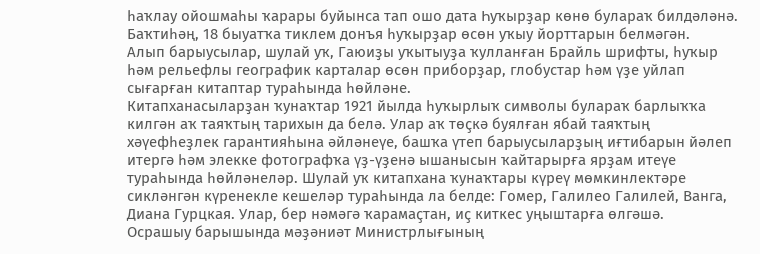һаҡлау ойошмаһы ҡарары буйынса тап ошо дата Һуҡырҙар көнө булараҡ билдәләнә. Баҡтиһәң, 18 быуатҡа тиклем донъя һуҡырҙар өсөн уҡыу йорттарын белмәгән.
Алып барыусылар, шулай уҡ, Гаюиҙы уҡытыуҙа ҡулланған Брайль шрифты, һуҡыр һәм рельефлы географик карталар өсөн приборҙар, глобустар һәм үҙе уйлап сығарған китаптар тураһында һөйләне.
Китапханасыларҙан ҡунаҡтар 1921 йылда һуҡырлыҡ символы булараҡ барлыҡҡа килгән аҡ таяҡтың тарихын да белә. Улар аҡ төҫкә буялған ябай таяҡтың хәүефһеҙлек гарантияһына әйләнеүе, башҡа үтеп барыусыларҙың иғтибарын йәлеп итергә һәм элекке фотографҡа үҙ-үҙенә ышанысын ҡайтарырға ярҙам итеүе тураһында һөйләнеләр. Шулай уҡ китапхана ҡунаҡтары күреү мөмкинлектәре сикләнгән күренекле кешеләр тураһында ла белде: Гомер, Галилео Галилей, Ванга, Диана Гурцкая. Улар, бер нәмәгә ҡарамаҫтан, иҫ киткес уңыштарға өлгәшә.
Осрашыу барышында мәҙәниәт Министрлығының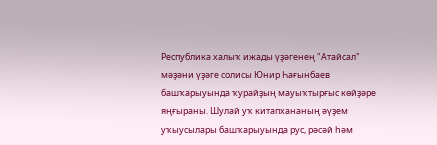Республика халыҡ ижады үҙәгенең "Атайсал" мәҙәни үҙәге солисы Юнир Һағынбаев башҡарыуында ҡурайҙың мауыҡтырғыс көйҙәре яңғыраны. Шулай уҡ китапхананың әүҙем уҡыусылары башҡарыуында рус, рәсәй һәм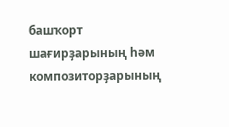башҡорт шағирҙарының һәм композиторҙарының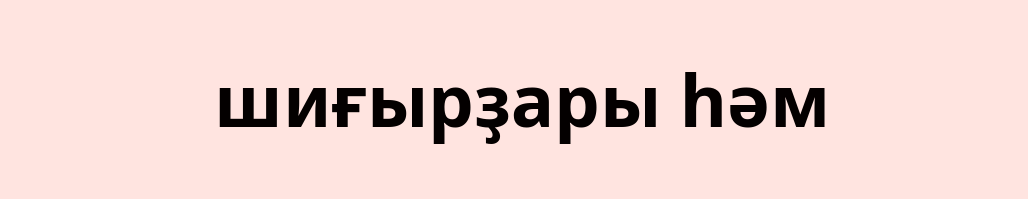шиғырҙары һәм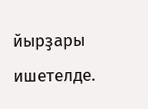йырҙары ишетелде.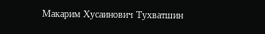Макарим Хусаинович Тухватшин